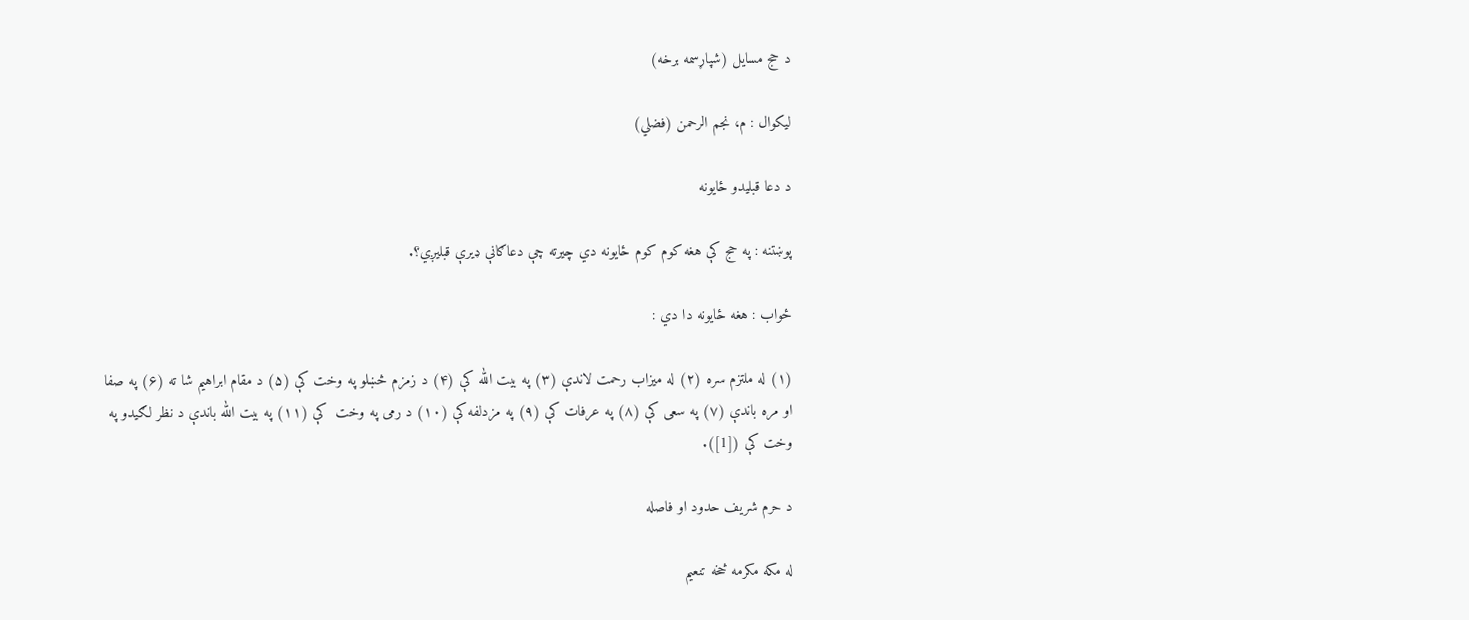د حج مسایل (شپاړسمه برخه)

لیکوال : م، نجم الرحمن (فضلي)

د دعا قبليدو ځايونه

پوښتنه : په حج کې هغه کوم کوم ځايونه دي چيرته چې دعاګانې ډيرې قبليږي؟.

ځواب : هغه ځايونه دا دي :

(۱) له ملتزم سره (۲) له ميزاب رحمت لاندې (۳) په بيت الله کې (۴) د زمزم څښلو په وخت کې (۵) د مقام ابراهيم شا ته (۶) په صفا او مره باندې (۷) په سعی کې (۸) په عرفات کې (۹) په مزدلفه کې (۱۰) د رمی په وخت  کې (۱۱) په بيت الله باندې د نظر لګيدو په وخت کې ([1]).

د حرم شريف حدود او فاصله

له مکه مکرمه څخه تنعيم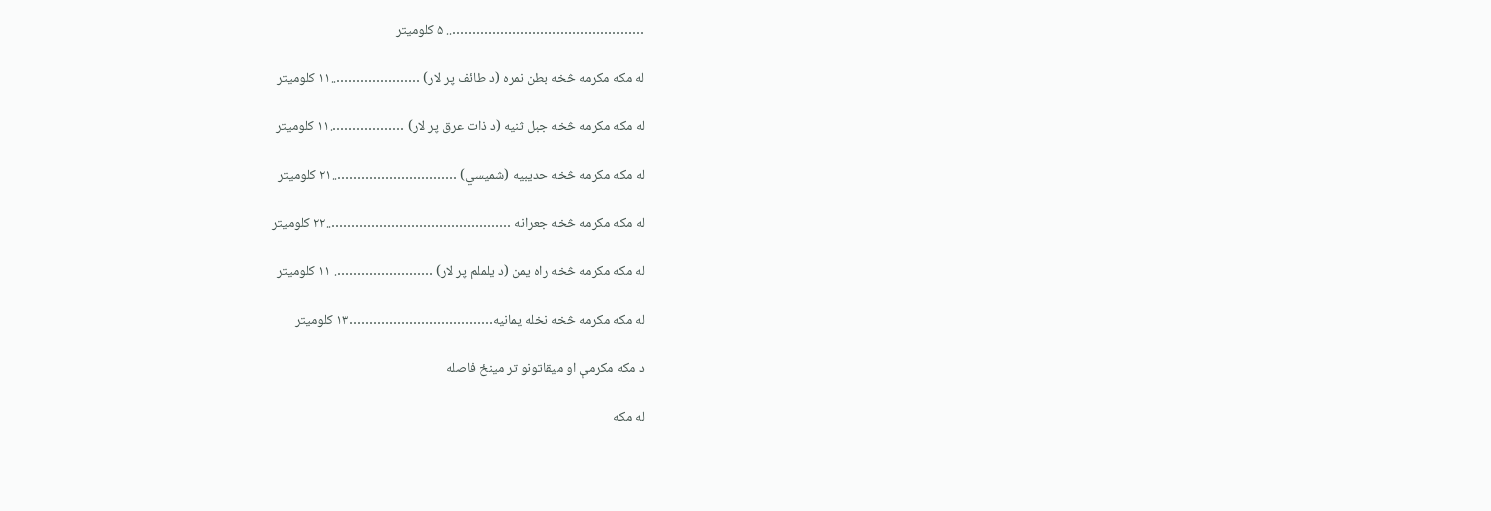………………………………………….. ۵ کلوميتر

له مکه مکرمه څخه بطن نمره (د طائف پر لار) …………………..۱۱ کلوميتر

له مکه مکرمه څخه جبل ثنيه (د ذات عرق پر لار) ……………….۱۱ کلوميتر

له مکه مکرمه څخه حديبيه (شميسي) …………………………..۲۱ کلوميتر

له مکه مکرمه څخه جعرانه ………………………………………..۲۲ کلوميتر

له مکه مکرمه څخه راه يمن (د يلملم پر لار) ……………………. ۱۱ کلوميتر

له مکه مکرمه څخه نخله يمانيه………………………………۱۳ کلوميتر

د مکه مکرمې او ميقاتونو تر مينځ فاصله

له مکه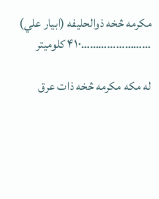مکرمه څخه ذوالحليفه (ابيار علي) ……………………۴۱۰ کلوميتر

له مکه مکرمه څخه ذات عرق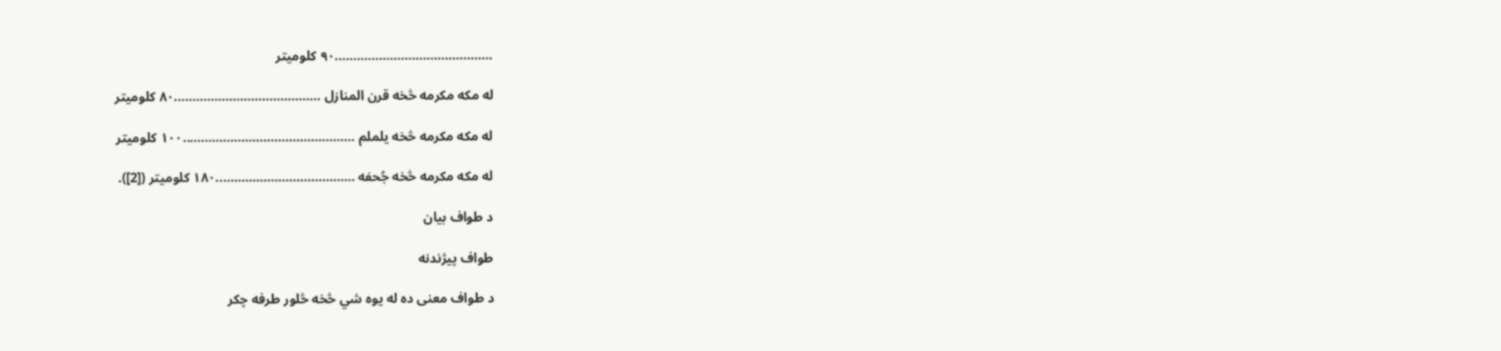…………………………………….۹۰ کلوميتر

له مکه مکرمه څخه قرن المنازل ………………………………….۸۰ کلوميتر

له مکه مکرمه څخه يلملم ………………………………………..۱۰۰ کلوميتر

له مکه مکرمه څخه جُحفه ………………………………..۱۸۰ کلوميتر ([2]).

د طواف بيان

طواف پيژندنه

د طواف معنی ده له يوه شي څخه څلور طرفه چکر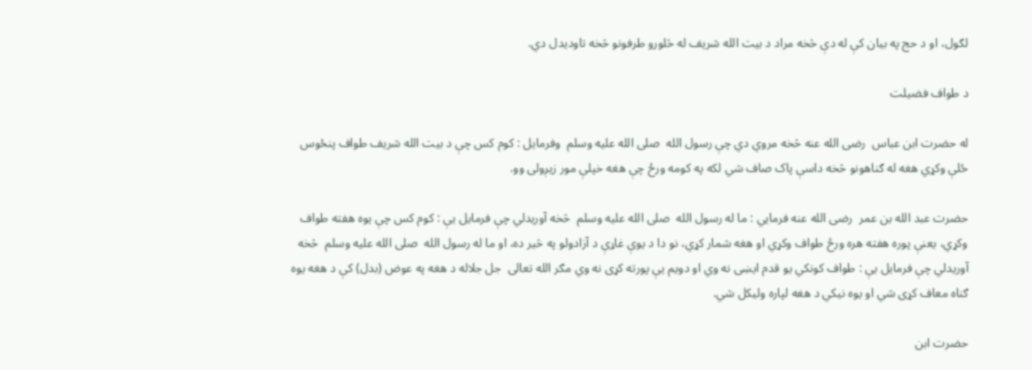لګول، او د حج په بيان کې له دې څخه مراد د بيت الله شريف له څلورو طرفونو څخه تاوديدل دي.

د طواف فضيلت

له حضرت ابن عباس  رضی الله عنه څخه مروي دي چې رسول الله  صلی الله علیه وسلم  وفرمايل : کوم کس چې د بيت الله شريف طواف پنځوس ځلې وکړي هغه له ګناهونو څخه داسې پاک صاف شي لکه په کومه ورځ چې هغه خپلې مور زيږولی وو.

حضرت عبد الله بن عمر  رضی الله عنه فرمايي : ما له رسول الله  صلی الله علیه وسلم  څخه آوريدلي چې فرمايل يې : کوم کس چې يوه هفته طواف وکړي، يعنې پوره هفته هره ورځ طواف وکړي او هغه شمار کړي، نو دا د يوې غاړې د آزادولو په څير ده، او ما له رسول الله  صلی الله علیه وسلم  څخه آوريدلي چې فرمايل يې : طواف کونکي يو قدم ايښی نه وي او دويم يې پورته کړی نه وي مګر الله تعالی  جل جلاله د هغه په عوض (بدل) کې د هغه يوه ګناه معاف کړی شي او يوه نيکي د هغه لپاره وليکل شي.

حضرت ابن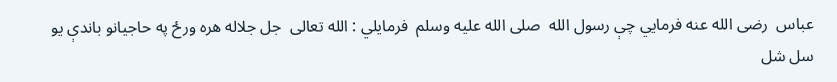عباس  رضی الله عنه فرمايي چې رسول الله  صلی الله علیه وسلم  فرمايلي : الله تعالی  جل جلاله هره ورځ په حاجيانو باندې يو سل شل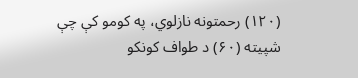(۱۲۰) رحمتونه نازلوي، په کومو کې چې شپيته (۶۰) د طواف کونکو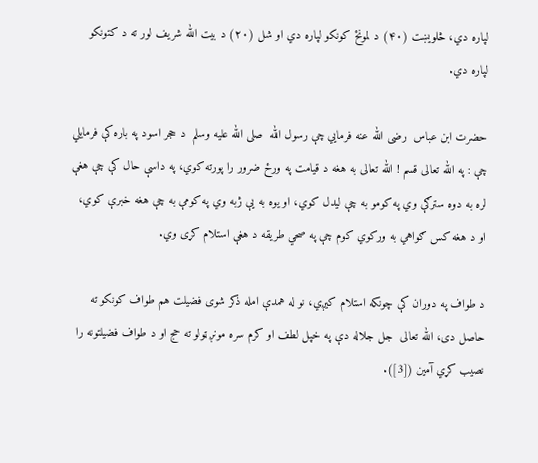لپاره دي، څلويښت (۴۰) د لمونځ کونکو لپاره دي او شل (۲۰) د بيت الله شريف لور ته د کتونکو لپاره دي.

حضرت ابن عباس  رضی الله عنه فرمايي چې رسول الله  صلی الله علیه وسلم  د حجر اسود په باره کې فرمايلي چې : په الله تعالی قسم ! الله تعالی به هغه د قيامت په ورځ ضرور را پورته کوي، په داسې حال کې چې هغې لره به دوه سترګې وي په کومو به چې ليدل کوي، او يوه به يې ژبه وي په کومې به چې هغه خبرې کوي، او د هغه کس ګواهي به ورکوي کوم چې په صحي طريقه د هغې استلام کړی وي.

د طواف په دوران کې چونکه استلام کيږي، نو له همدې امله ذکر شوی فضيلت هم طواف کونکو ته حاصل دی، الله تعالی  جل جلاله دې په خپل لطف او کرم سره مونږ ټولو ته حج او د طواف فضيلتونه را نصيب کړي آمين ([3]).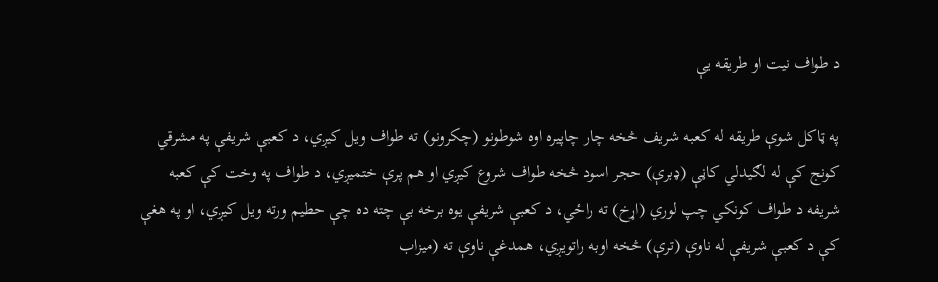د طواف نيت او طريقه يې

په ټاکل شوې طريقه له کعبه شريف څخه چار چاپيره اوه شوطونو (چکرونو) ته طواف ويل کيږي، د کعبې شريفې په مشرقي کونج کې له لګيدلي کاڼې (ډبرې) حجر اسود څخه طواف شروع کيږي او هم پرې ختميږي، د طواف په وخت کې کعبه شريفه د طواف کونکي چپ لوري (اړخ) ته راځي، د کعبې شريفې يوه برخه بې چته ده چې حطيم ورته ويل کيږي، او په هغې کې د کعبې شريفې له ناوې (ترې) څخه اوبه راتويږي، همدغې ناوې ته (ميزاب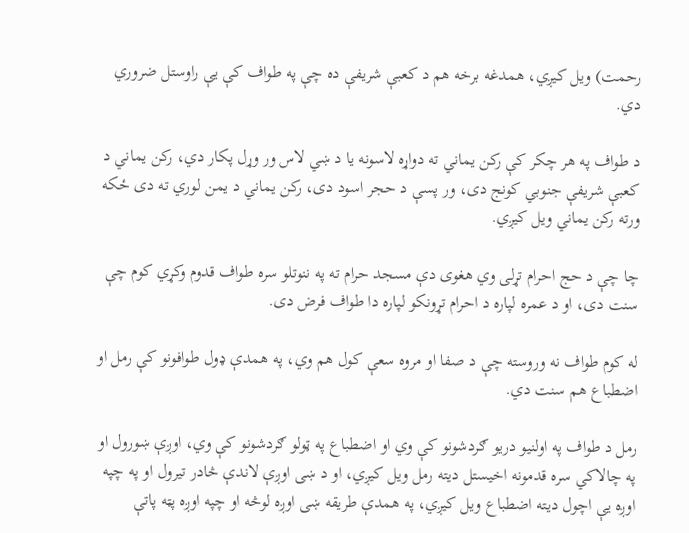رحمت) ويل کيږي، همدغه برخه هم د کعبې شريفې ده چې په طواف کې يې راوستل ضروري دي.

د طواف په هر چکر کې رکن يماني ته دواړه لاسونه يا د ښي لاس ور وړل پکار دي، رکن يماني د کعبې شريفې جنوبي کونج دی، ور پسې د حجر اسود دی، رکن يماني د يمن لوري ته دی ځکه ورته رکن يماني ويل کيږي.

چا چې د حج احرام تړلی وي هغوی دې مسجد حرام ته په ننوتلو سره طواف قدوم وکړي کوم چې سنت دی، او د عمره لپاره د احرام تړونکو لپاره دا طواف فرض دی.

له کوم طواف نه وروسته چې د صفا او مروه سعې کول هم وي، په همدې ډول طوافونو کې رمل او اضطباع هم سنت دي.

رمل د طواف په اولنيو دريو ګردشونو کې وي او اضطباع په ټولو ګردشونو کې وي، اوږې ښورول او په چالاکي سره قدمونه اخيستل ديته رمل ويل کيږي، او د ښی اوږې لاندې څادر تيرول او په چپه اوږه يې اچول ديته اضطباع ويل کيږي، په همدې طريقه ښی اوږه لوڅه او چپه اوږه پټه پاتې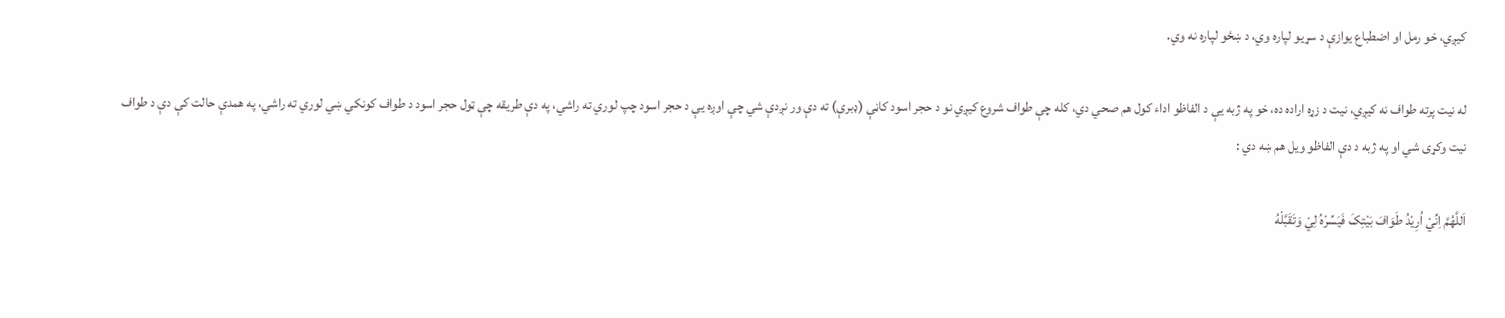کيږي، خو رمل او اضطباع يوازې د سړيو لپاره وي، د ښځو لپاره نه وي.

له نيت پرته طواف نه کيږي، نيت د زړه اراده ده، خو په ژبه يې د الفاظو اداء کول هم صحي دي، کله چې طواف شروع کيږي نو د حجر اسود کاڼې (ډبرې) ته دې ور نږدې شي چې اوږه يې د حجر اسود چپ لوري ته راشي، په دې طريقه چې ټول حجر اسود د طواف کونکي ښي لوري ته راشي، په همدې حالت کې دې د طواف نيت وکړی شي او په ژبه د دې الفاظو ويل هم ښه دي :

اَللَّهُمَّ اِنِّيْ اُرِيْدُ طَوَافَ بَيْتِکَ فَيَسِّرْهُ لِيْ وَتَقَبَّلْهُ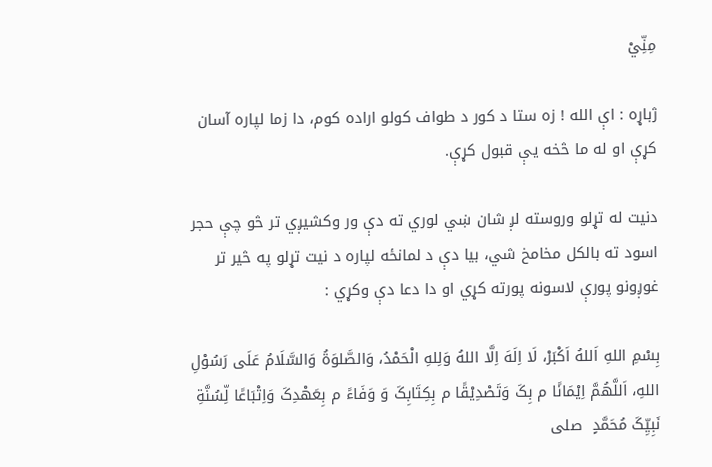مِنِّيْ

ژباړه : اې الله ! زه ستا د کور د طواف کولو اراده کوم، دا زما لپاره آسان کړې او له ما څخه يې قبول کړې.

دنيت له تړلو وروسته لږ شان ښي لوري ته دې ور وکشيږي تر څو چې حجر اسود ته بالکل مخامخ شي، بيا دې د لمانځه لپاره د نيت تړلو په څير تر غوږونو پورې لاسونه پورته کړي او دا دعا دې وکړي :

بِسْمِ اللهِ اَللهُ اَکْبَرْ، لَا اِلَهَ اِلَّا اللهُ وَلِلهِ الْحَمْدُ، وَالصَّلوَةُ وَالسَّلَامُ عَلَی رَسُوْلِ اللهِ، اَللَّهُمَّ اِيْمَانًا م بِکَ وَتَصْدِيْقًا م بِکِتَابِکَ وَ وَفَاءً م بِعَهْدِکَ وَاِتْبَاعًا لِّسُنَّةِ نَبِيِّکَ مُحَمَّدٍ  صلی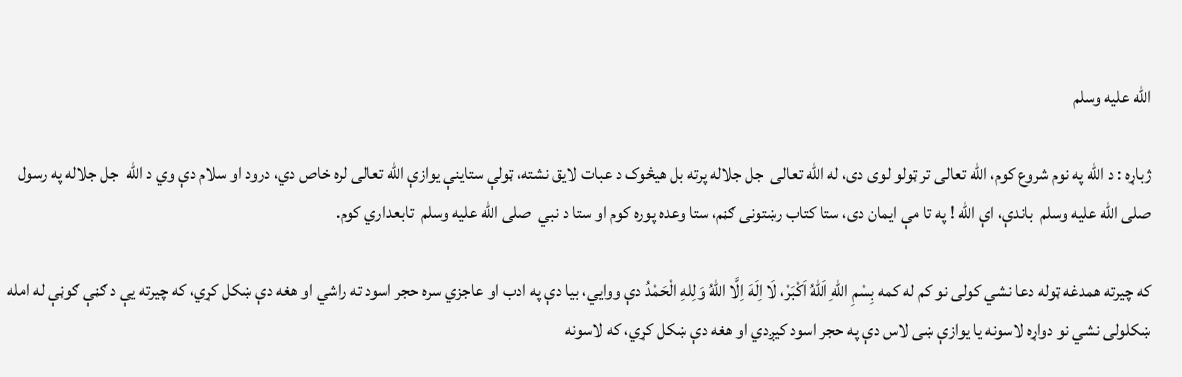الله علیه وسلم

ژباړه : د الله په نوم شروع کوم، الله تعالی تر ټولو لوی دی، له الله تعالی  جل جلاله پرته بل هيڅوک د عبات لايق نشته، ټولې ستاينې يوازې الله تعالی لره خاص دي، درود او سلام دې وي د الله  جل جلاله په رسول  صلی الله علیه وسلم  باندې، اې الله ! په تا مې ايمان دی، ستا کتاب رښتونی ګڼم، ستا وعده پوره کوم او ستا د نبي  صلی الله علیه وسلم  تابعداري کوم.

که چيرته همدغه ټوله دعا نشي کولی نو کم له کمه بِسْمِ اللهِ اَللهُ اَکْبَرْ، لَا اِلَهَ اِلَّا اللهُ وَلِلهِ الْحَمْدُ دې ووايي، بيا دې په ادب او عاجزي سره حجر اسود ته راشي او هغه دې ښکل کړي، که چيرته يې د ګڼې ګوڼې له امله ښکلولی نشي نو دواړه لاسونه يا يوازې ښی لاس دې په حجر اسود کيږدي او هغه دې ښکل کړي، که لاسونه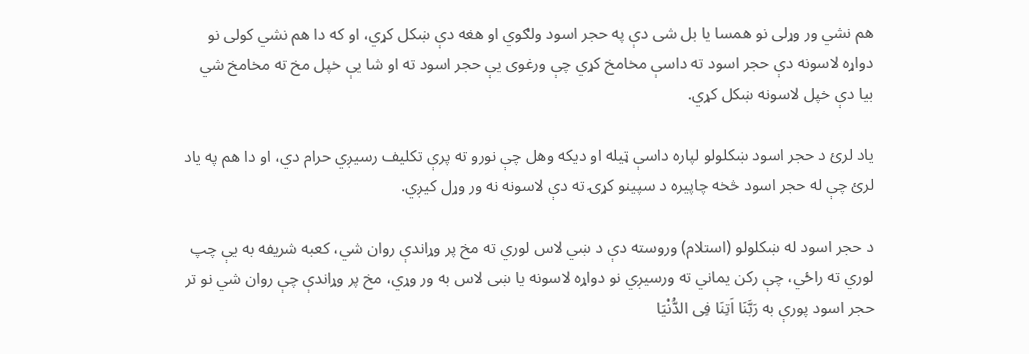هم نشي ور وړلی نو همسا يا بل شی دې په حجر اسود ولګوي او هغه دې ښکل کړي، او که دا هم نشي کولی نو دواړه لاسونه دې حجر اسود ته داسې مخامخ کړي چې ورغوی يې حجر اسود ته او شا يې خپل مخ ته مخامخ شي بيا دې خپل لاسونه ښکل کړي.

ياد لرئ د حجر اسود ښکلولو لپاره داسې ټيله او ديکه وهل چې نورو ته پرې تکليف رسيږي حرام دي، او دا هم په ياد لرئ چې له حجر اسود څخه چاپيره د سپينو کړۍ ته دې لاسونه نه ور وړل کيږي.

د حجر اسود له ښکلولو (استلام) وروسته دې د ښي لاس لوري ته مخ پر وړاندې روان شي، کعبه شريفه به يې چپ لوري ته راځي، چې رکن يماني ته ورسيږي نو دواړه لاسونه يا ښی لاس به ور وړي، مخ پر وړاندې چې روان شي نو تر حجر اسود پورې به رَبَّنَا اَتِنَا فِی الدُّنْيَا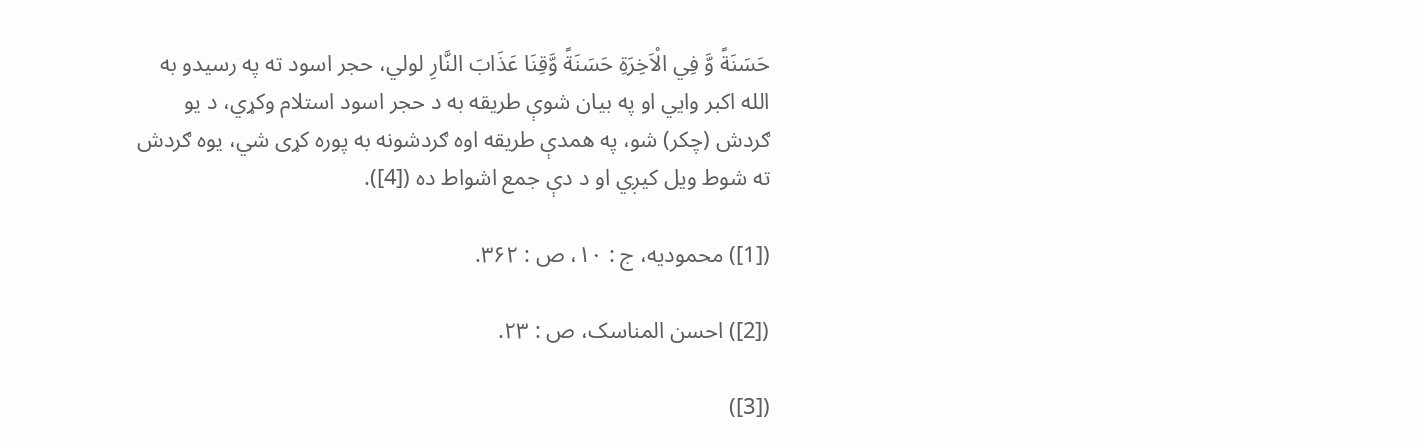حَسَنَةً وَّ فِي الْاَخِرَةِ حَسَنَةً وَّقِنَا عَذَابَ النَّارِ لولي، حجر اسود ته په رسيدو به الله اکبر وايي او په بيان شوې طريقه به د حجر اسود استلام وکړي، د يو ګردش (چکر) شو، په همدې طريقه اوه ګردشونه به پوره کړی شي، يوه ګردش ته شوط ويل کيږي او د دې جمع اشواط ده ([4]).

([1]) محموديه، ج : ۱۰، ص : ۳۶۲.

([2]) احسن المناسک، ص : ۲۳.

([3])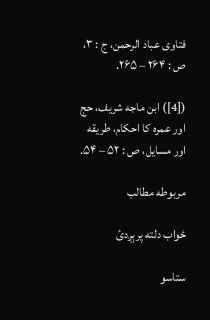فتاوی عباد الرحمن، ج : ۳، ص : ۲۶۴ – ۲۶۵.

([4]) ابن ماجه شريف، حج اور عمره کا احکام، طريقه اور مسايل، ص : ۵۲ – ۵۴.

مربوطه مطالب

ځواب دلته پرېږدئ

ستاسو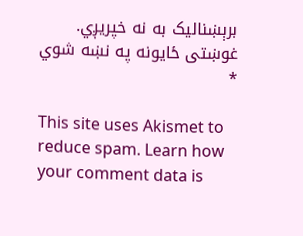برېښناليک به نه خپريږي. غوښتى ځایونه په نښه شوي *

This site uses Akismet to reduce spam. Learn how your comment data is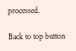processed.

Back to top button